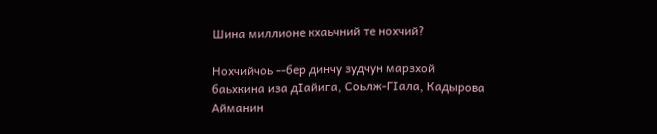Шина миллионе кхаьчний те нохчий?

Нохчийчоь --бер динчу зудчун марзхой баьхкина иза дIайига, Соьлж-ГIала, Кадырова Айманин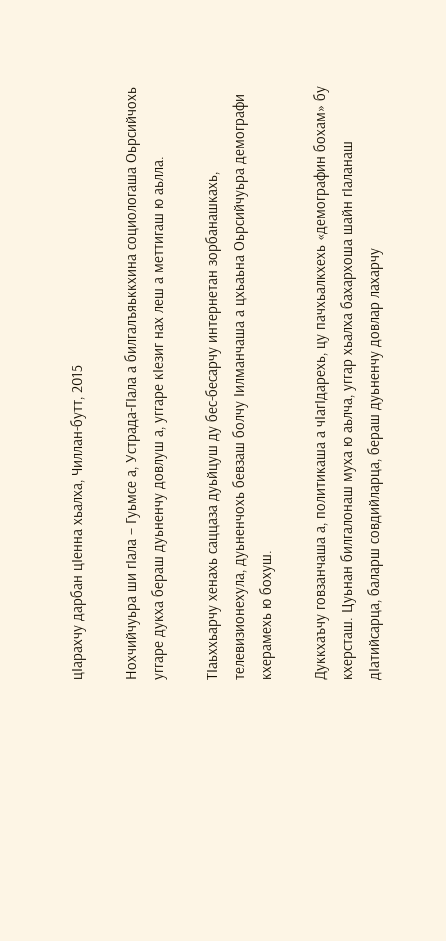цIарахчу дарбан цIенна хьалха, Чиллан-бутт, 2015

Нохчийчуьра ши гIала – Гуьмсе а, Устрада-ГIала а билгалъяьккхина социологаша Оьрсийчохь уггаре дукха бераш дуьненчу довлуш а, уггаре кIезиг нах леш а меттигаш ю аьлла.

ТIаьххьарчу хенахь саццаза дуьйцуш ду бес-бесарчу интернетан зорбанашкахь, телевизионехула, дуьненчохь бевзаш болчу Iилманчаша а цхьаьна Оьрсийчуьра демографи кхерамехь ю бохуш.

Дуккхаъчу говзанчаша а, политикаша а чIагIдарехь, цу пачхьалкхехь «демографин бохам» бу кхерсташ. Цуьнан билгалонаш муха ю аьлча, уггар хьалха бахархоша шайн гIаланаш дIатийсарца, баларш совдийларца, бераш дуьненчу довлар лахарчу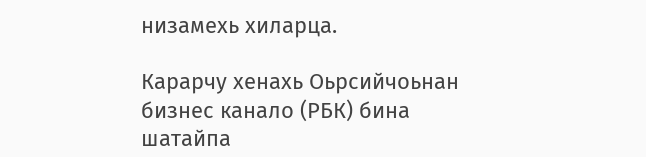низамехь хиларца.

Карарчу хенахь Оьрсийчоьнан бизнес канало (РБК) бина шатайпа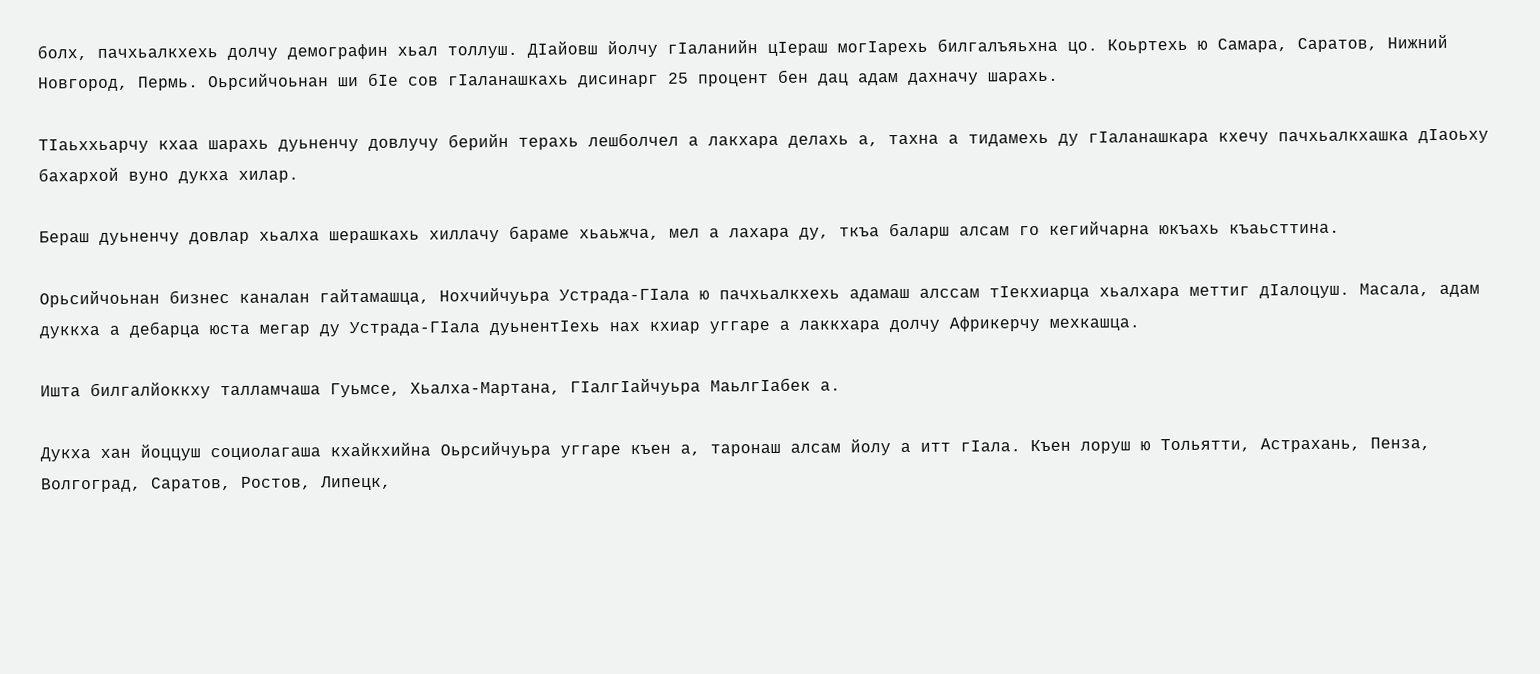болх, пачхьалкхехь долчу демографин хьал толлуш. ДIайовш йолчу гIаланийн цIераш могIарехь билгалъяьхна цо. Коьртехь ю Самара, Саратов, Нижний Новгород, Пермь. Оьрсийчоьнан ши бIе сов гIаланашкахь дисинарг 25 процент бен дац адам дахначу шарахь.

ТIаьххьарчу кхаа шарахь дуьненчу довлучу берийн терахь лешболчел а лакхара делахь а, тахна а тидамехь ду гIаланашкара кхечу пачхьалкхашка дIаоьху бахархой вуно дукха хилар.

Бераш дуьненчу довлар хьалха шерашкахь хиллачу бараме хьаьжча, мел а лахара ду, ткъа баларш алсам го кегийчарна юкъахь къаьсттина.

Орьсийчоьнан бизнес каналан гайтамашца, Нохчийчуьра Устрада-ГIала ю пачхьалкхехь адамаш алссам тIекхиарца хьалхара меттиг дIалоцуш. Масала, адам дуккха а дебарца юста мегар ду Устрада-ГIала дуьнентIехь нах кхиар уггаре а лаккхара долчу Африкерчу мехкашца.

Ишта билгалйоккху талламчаша Гуьмсе, Хьалха-Мартана, ГIалгIайчуьра МаьлгIабек а.

Дукха хан йоццуш социолагаша кхайкхийна Оьрсийчуьра уггаре къен а, таронаш алсам йолу а итт гIала. Къен лоруш ю Тольятти, Астрахань, Пенза, Волгоград, Саратов, Ростов, Липецк,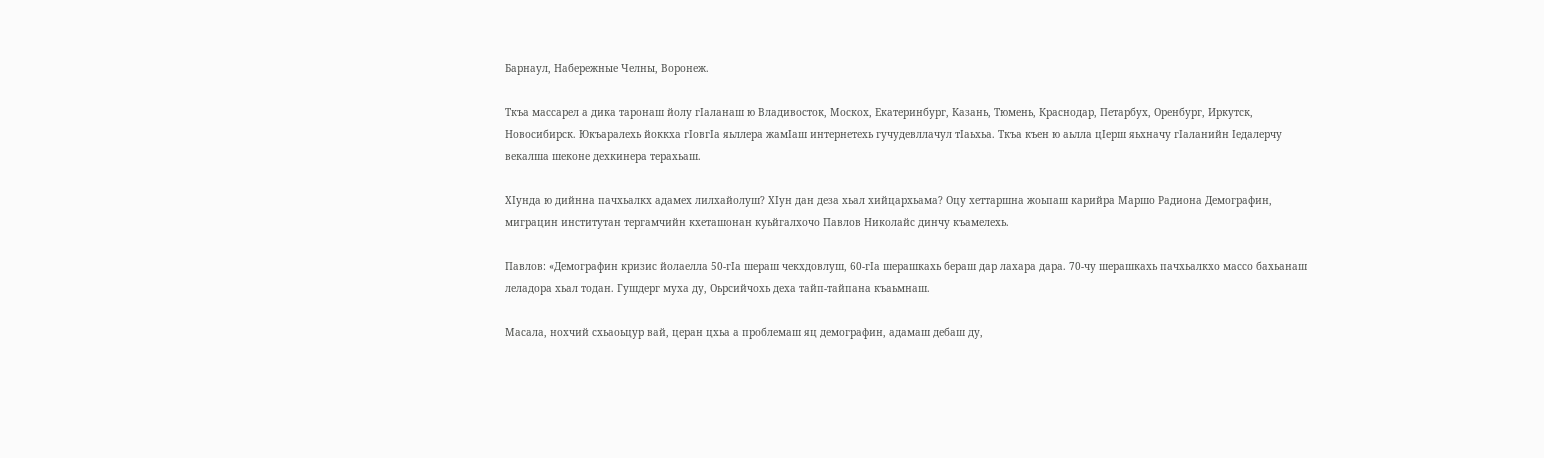Барнаул, Набережные Челны, Воронеж.

Ткъа массарел а дика таронаш йолу гIаланаш ю Владивосток, Москох, Екатеринбург, Казань, Тюмень, Краснодар, Петарбух, Оренбург, Иркутск, Новосибирск. Юкъаралехь йоккха гIовгIа яьллера жамIаш интернетехь гучудевллачул тIаьхьа. Ткъа къен ю аьлла цIерш яьхначу гIаланийн Iедалерчу векалша шеконе дехкинера терахьаш.

ХIунда ю дийнна пачхьалкх адамех лилхайолуш? ХIун дан деза хьал хийцархьама? Оцу хеттаршна жоьпаш карийра Маршо Радиона Демографин, миграцин институтан тергамчийн кхеташонан куьйгалхочо Павлов Николайс динчу къамелехь.

Павлов: «Демографин кризис йолаелла 50-гIа шераш чекхдовлуш, 60-гIа шерашкахь бераш дар лахара дара. 70-чу шерашкахь пачхьалкхо массо бахьанаш леладора хьал тодан. Гушдерг муха ду, Оьрсийчохь деха тайп-тайпана къаьмнаш.

Масала, нохчий схьаоьцур вай, церан цхьа а проблемаш яц демографин, адамаш дебаш ду,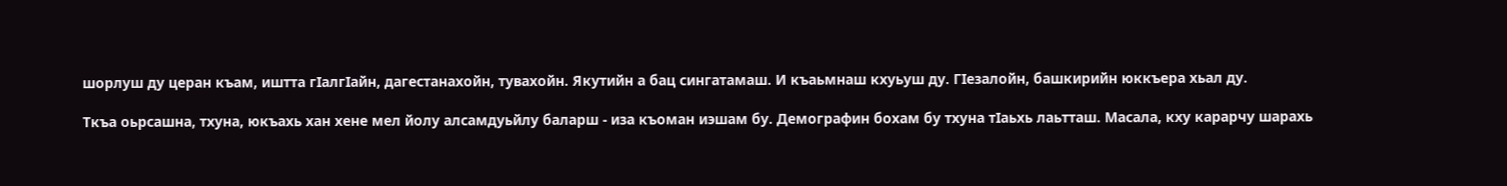шорлуш ду церан къам, иштта гIалгIайн, дагестанахойн, тувахойн. Якутийн а бац сингатамаш. И къаьмнаш кхуьуш ду. ГIезалойн, башкирийн юккъера хьал ду.

Ткъа оьрсашна, тхуна, юкъахь хан хене мел йолу алсамдуьйлу баларш - иза къоман иэшам бу. Демографин бохам бу тхуна тIаьхь лаьтташ. Масала, кху карарчу шарахь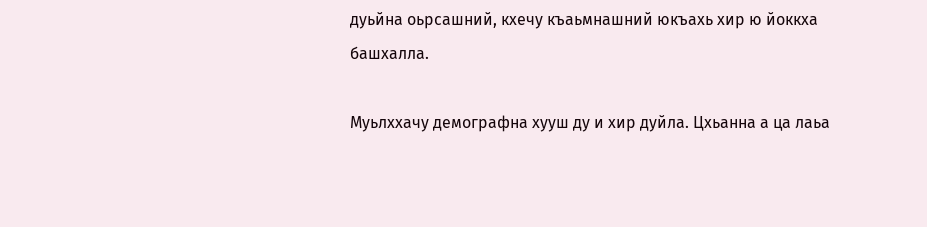дуьйна оьрсашний, кхечу къаьмнашний юкъахь хир ю йоккха башхалла.

Муьлххачу демографна хууш ду и хир дуйла. Цхьанна а ца лаьа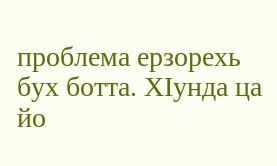проблема ерзорехь бух ботта. ХIунда ца йо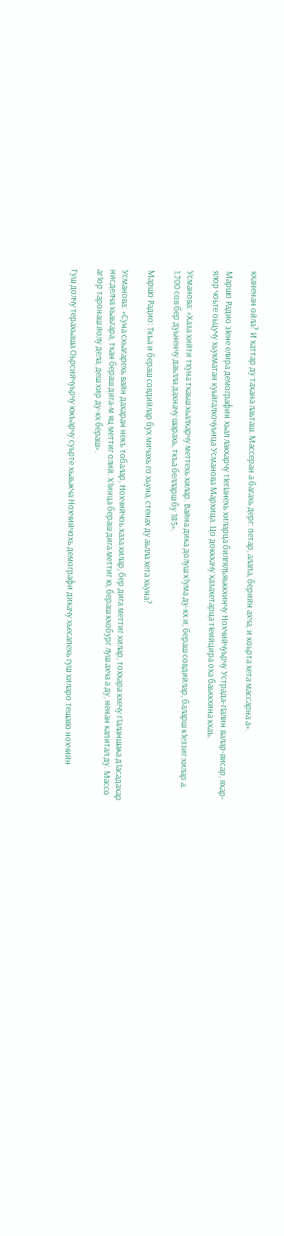кханенан ойла? И хаттар ду тахана лаьташ. Массеран а багахь дерг: петар, алапа, берийн ахча, и коьрта хета массарна а».

Маршо Радио зIене елира демографин хьал лакхарчу тIегIанехь хиларца билгялъяьккхинчу Нохчийчуьрчу Устрада-гIалин валар-висар, яхар-ялор чоьте оьцучу хьукматан куьйгалхочуьнца Усманова Мархица. Цо доккхачу хазахетарца тIеийцира оха баьккхина кхаъ.

Усманова: «Хаза хийти тхуна тхаьш хьалхарчу меттехь хилар. Вайна дика долуш х1ума ду-кх и, бераш совдийлар, баларш к1еззиг хилар а. 1.700 сов бер дуьненчу даьлла дахначу шарахь, ткъа белларш бу 185».

Маршо Радио: Ткъа и бераш совдийлар бух мичахь го хьуна, стенах ду аьлла хета хьуна?

Усманова: «Суна схьагарехь вайн дахаран некъ тобалар, Нохчийчоь хаза хилар, бер дига меттиг хилар, тоххара кхечу г1аланшака д1асадахар нисделча хьаьгара, тхан бераш дига-м яц меттиг олий. Х1инца бераш дига меттиг ю, бераш кхобург луш ахча а ду, ненан капитал ду. Массо аг1ор таронаш йолу дела, деш хир ду-кх бераш».

Гуш долчу терахьаша Оьрсийчуьрчу юкъарчу суьрте хьаьжча Нохчийчохь демографи дикачу хьесапехь гуш хиларо тешаво нохчийн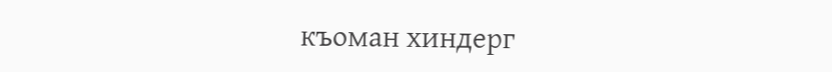къоман хиндерг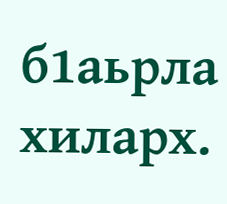б1аьрла хиларх.